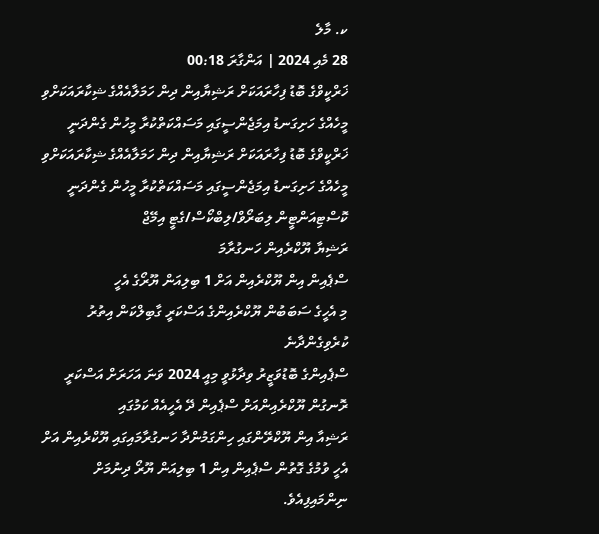ކ. މާލެ
28 މެއި 2024 | އަންގާރަ 00:18
ޚަރްކީވްގެ ބޮޑު ފިހާރައަކަށް ރަޝިޔާއިން ދިން ހަމަލާއެއްގެ ޝިކާރައަކަށްވި މީހެއްގެ ހަށިގަނޑު އިމަޖެންސީގައި މަސައްކަތްކުރާ މީހުން ގެންދަނީ
ޚަރްކީވްގެ ބޮޑު ފިހާރައަކަށް ރަޝިޔާއިން ދިން ހަމަލާއެއްގެ ޝިކާރައަކަށްވި މީހެއްގެ ހަށިގަނޑު އިމަޖެންސީގައި މަސައްކަތްކުރާ މީހުން ގެންދަނީ
ކޮސްޓިއަންޓީން ލިބަރޯވް/ލިބްކޯސް/ގެޓީ އިމޭޖް
ރަޝިޔާ ޔޫކްރެއިން ހަނގުރާމަ
ސްޕެއިން އިން ޔޫކްރެއިން އަށް 1 ބިލިއަން ޔޫރޯގެ އެހީ
މި އެހީގެ ސަބަބުން ޔޫކްރެއިންގެ އަސްކަރީ ގާބިލްކަން އިތުރު ކުރެވިގެންދާނެ
ސްޕެއިންގެ ބޮޑުވަޒީރު ވިދާޅުވީ މިއީ 2024 ވަނަ އަހަރަށް އަސްކަރީ ރޮނގުން ޔޫކްރެއިންއަށް ސްޕެއިން ދޭ އެހީއެއް ކަމުގައި
ރަޝިއާ އިން ޔޫކްރޭންގައި ހިންގަމުންދާ ހަނގުރާމައިގައި ޔޫކްރެއިން އަށް އެހީ ވުމުގެ ގޮތުން ސްޕެއިން އިން 1 ބިލިއަން ޔޫރޯ ދިނުމަށް ނިންމައިފިއެވެ.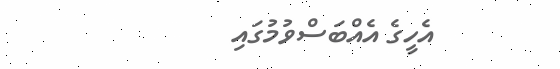އެހީގެ އެއްބަސްވުމުގައި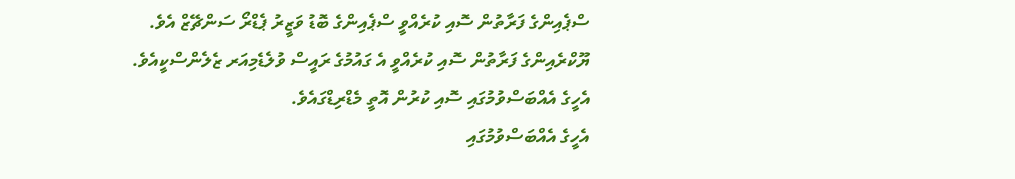ސްޕެއިންގެ ފަރާތުން ސޮއި ކުރެއްވީ ސްޕެއިންގެ ބޮޑު ވަޒީރު ޕެޑްރޯ ސަންޗޭޒް އެވެ. ޔޫކްރެއިންގެ ފަރާތުން ސޮއި ކުރެއްވީ އެ ގައުމުގެ ރައީސް ވުލެޑެމިއަރ ޒެލެންސްކީއެވެ. އެހީގެ އެއްބަސްވުމުގައި ސޮއި ކުރުން އޮތީ މެޑްރިޑްގައެވެ.
އެހީގެ އެއްބަސްވުމުގައި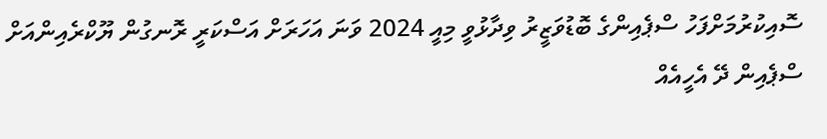ސޮއިކުރުމަށްފަހު ސްޕެއިންގެ ބޮޑުވަޒީރު ވިދާޅުވީ މިއީ 2024 ވަނަ އަހަރަށް އަސްކަރީ ރޮނގުން ޔޫކްރެއިންއަށް ސްޕެއިން ދޭ އެހީއެއް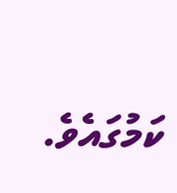ކަމުގައެވެ.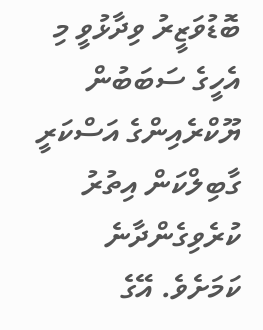ބޮޑުވަޒީރު ވިދާޅުވީ މި އެހީގެ ސަބަބުން ޔޫކްރެއިންގެ އަސްކަރީ ގާބިލްކަން އިތުރު ކުރެވިގެންދާނެ ކަމަށެވެ. އޭގެ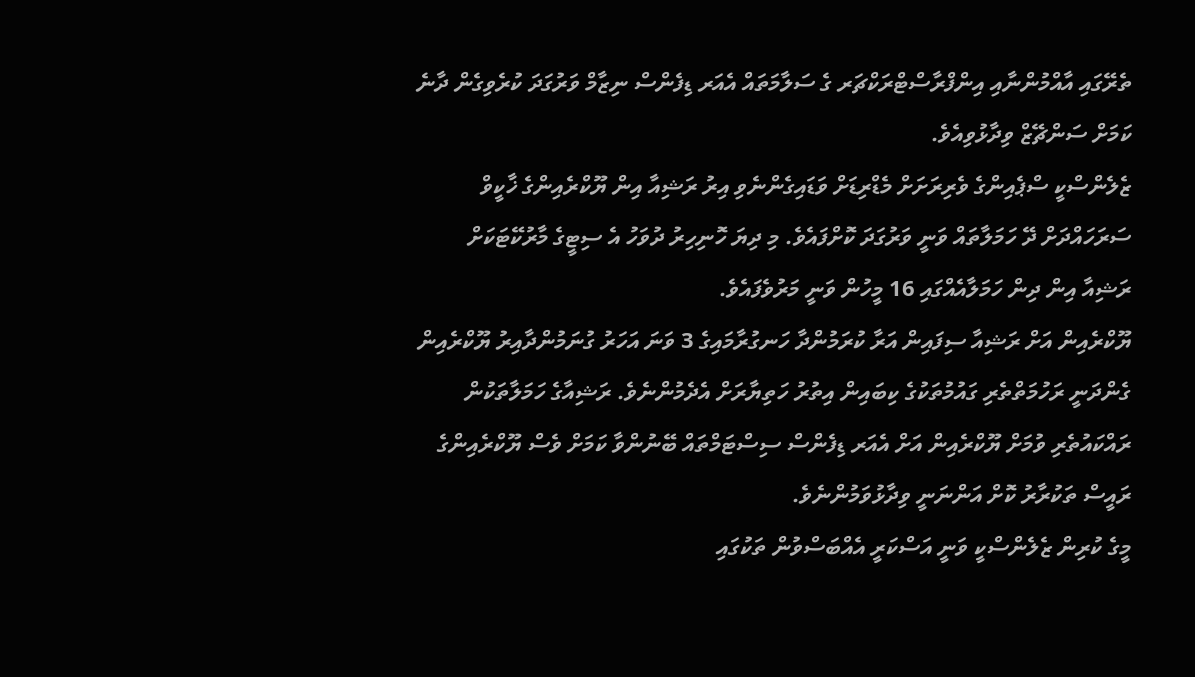ތެރޭގައި އާއްމުންނާއި އިންފްރާސްޓްރަކްޗަރ ގެ ސަލާމަތައް އެއަރ ޑިފެންސް ނިޒާމް ވަރުގަދަ ކުރެވިގެން ދާނެ ކަމަށް ސަންޗޭޒް ވިދާޅުވިއެވެ.
ޒެލެންސްކީ ސްޕެއިންގެ ވެރިރަށަށް މެޑްރިޑަށް ވަޑައިގެންނެވި އިރު ރަޝިއާ އިން ޔޫކްރެއިންގެ ޚާކީވް ސަރަހައްދަށް ދޭ ހަމަލާތައް ވަނީ ވަރުގަދަ ކޮށްފައެވެ. މި ދިޔަ ހޮނިހިރު ދުވަހު އެ ސިޓީގެ މާރުކޭޓަކަށް ރަޝިއާ އިން ދިން ހަމަލާއެއްގައި 16 މީހުން ވަނީ މަރުވެފައެވެ.
ޔޫކްރެއިން އަށް ރަޝިއާ ސިފައިން އަރާ ކުރަމުންދާ ހަނގުރާމައިގެ 3 ވަނަ އަހަރު ގުނަމުންދާއިރު ޔޫކްރެއިން ގެންދަނީ ރަހުމަތްތެރި ގައުމުތަކުގެ ކިބައިން އިތުރު ހަތިޔާރަށް އެދެމުންނެވެ. ރަޝިއާގެ ހަމަލާތަކުން ރައްކައުތެރި ވުމަށް ޔޫކްރެއިން އަށް އެއަރ ޑިފެންސް ސިސްޓަމްތައް ބޭނުންވާ ކަމަށް ވެސް ޔޫކްރެއިންގެ ރައީސް ތަކުރާރު ކޮށް އަންނަނީ ވިދާޅުވަމުންނެވެ.
މީގެ ކުރިން ޒެލެންސްކީ ވަނީ އަސްކަރީ އެއްބަސްވުން ތަކުގައި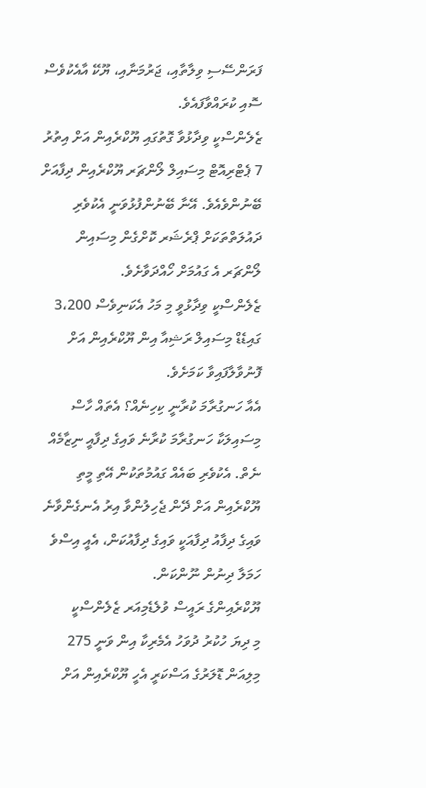ފަރަންސޭސި ވިލާތާއި، ޖަރުމަނާއި، ޔޫކޭ އާއެކުވެސް ސޮއި ކުރައްވާފައެވެ.
ޒެލެންސްކީ ވިދާޅުވާ ގޮތުގައި ޔޫކްރެއިން އަށް އިތުރު 7 ޕެޓްރިއޮޓް މިސައިލް ލޯންޗަރ ޔޫކްރެއިން ދިފާއަށް ބޭނުންވެއެވެ. އޭނާ ބޭނުންފުޅުވަނީ އެކުވެރި ދައުލަތްތަކަށް ޕްރެޝަރ ކޮށްގެން މިސައިން ލޯންޗަރ އެ ގައުމަށް ހޯއްދަވާށެވެ.
ޒެލެންސްކީ ވިދާޅުވީ މި މަހު އެކަނިވެސް 3،200 ގައިޑެޑް މިސައިލް ރަޝިއާ އިން ޔޫކްރެއިން އަށް ފޮނުވާލާފައިވާ ކަމަށެވެ.
އެއާ ހަނގުރާމަ ކުރާނީ ކިހިނެއް؟ އެތައް ހާސް މިސައިލަކާ ހަނގުރާމަ ކުރާނެ ވައިގެ ދިފާއީ ނިޒާމެއް ނެތް. އެކުވެރި ބައެއް ގައުމުތަކުން އޭތި މީތި ޔޫކްރެއިން އަށް ދޭން ޖެހިލުންވާ އިރު އެނގެންވާނެ ވައިގެ ދިފާއު ދިފާއަކީ ވައިގެ ދިފާއުކަން، އެއީ އިސްވެ ހަމަލާ ދިނުން ނޫންކަން.
ޔޫކްރެއިންގެ ރައީސް ވުލެޑެމިއަރ ޒެލެންސްކީ
މި ދިޔަ ހުކުރު ދުވަހު އެމެރިކާ އިން ވަނީ 275 މިލިއަން ޑޮލަރުގެ އަސްކަރީ އެހީ ޔޫކްރެއިން އަށް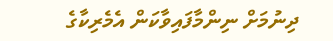ދިނުމަށް ނިންމާފައިވާކަން އެމެރިކާގެ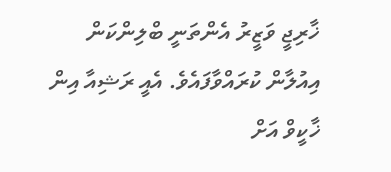ޚާރިޖީ ވަޒީރު އެންތަނީ ބްލިންކަން އިއުލާން ކުރައްވާފައެވެ. އެއީ ރަޝިއާ އިން ޚާކީވް އަށް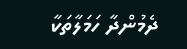ދެމުންދާ ހަމަލާތަކާ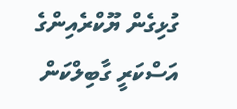ގުޅިގެން ޔޫކްރެއިންގެ އަސްކަރީ ގާބިލްކަން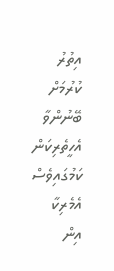އިތުރު ކުރުމަށް ބޭނުންވާ އެހީތެރިކަން ކަމުގައިވެސް އެމެރިކާ އިން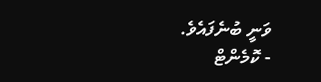ވަނީ ބުނެފައެވެ.
- ކޮމެންޓް